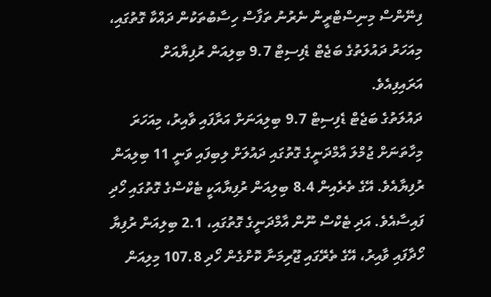ފިނޭންސް މިނިސްޓްރީން ނެރުނު ތަފާސް ހިސާބުތަކުން ދައްކާ ގޮތުގައި، މިއަހަރު ދައުލަތުގެ ބަޖެޓް ޑެފިސިޓް 9.7 ބިލިއަން ރުފިޔާއަށް އަރައިފިއެވެ.
ދައުލަތުގެ ބަޖެޓް ޑެފިސިޓް 9.7 ބިލިއަނަށް އަރާފައި ވާއިރު، މިއަހަރަ މިހާތަނަށް ޖުމްލަ އާމްދަނީގެ ގޮތުގައި ދައުލަށް ލިބިފައި ވަނީ 11 ބިލިއަން ރުފިޔާއެވެ. އޭގެ ތެރެއިން 8.4 ބިލިއަން ރުފިޔާއަކީ ޓެކްސްގެ ގޮތުގައި ހޯދި ފައިސާއެވެ. އަދި ޓެކްސް ނޫން އާމްދަނީގެ ގޮތުގައި، 2.1 ބިލިއަން ރުފިޔާ ހޯދާފައި ވާއިރު، އޭގެ ތެރޭގައި ޖޫރިމަނާ ކޮށްގެން ހޯދި 107.8 މިލިއަން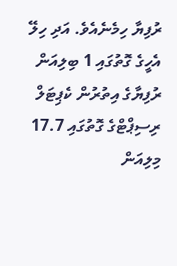ރުފިޔާ ހިމެނެއެވެ. އަދި ހިލޭ އެހީގެ ގޮތުގައި 1 ބިލިއަން ރުފިޔާގެ އިތުރުން ކެޕިޓަލް ރިސިޕްޓްގެ ގޮތުގައި 17.7 މިލިއަން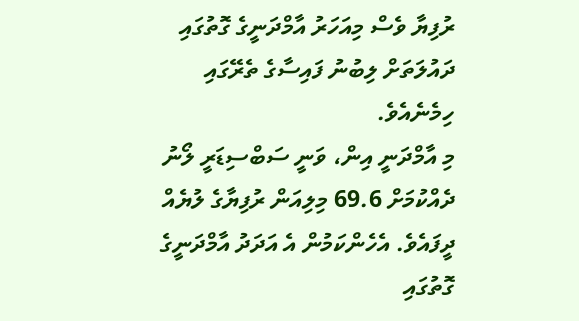ރުފިޔާ ވެސް މިއަހަރު އާމްދަނީގެ ގޮތުގައި ދައުލަތަށް ލިބުނު ފައިސާގެ ތެރޭގައި ހިމެނެއެވެ.
މި އާމްދަނީ އިން، ވަނީ ސަބްސިޑަރީ ލޯނު ދެއްކުމަށް 69.6 މިލިއަން ރުފިޔާގެ ލުޔެއް ދީފައެވެ. އެހެންކަމުން އެ އަދަދު އާމްދަނީގެ ގޮތުގައި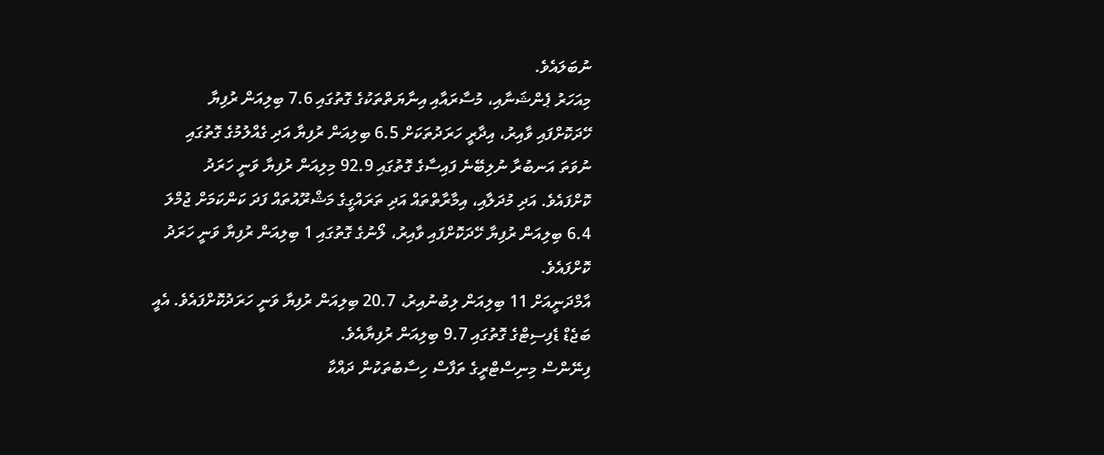ނުބަލައެވެ.
މިއަހަރު ޕެންޝަނާއި، މުސާރައާއި އިނާޔަތްތަކުގެ ގޮތުގައި 7.6 ބިލިއަން ރުފިޔާ ހޭދަކޮށްފައި ވާއިރު، އިދާރީ ހަރަދުތަކަށް 6.5 ބިލިއަން ރުފިޔާ އަދި ގެއްލުމުގެ ގޮތުގައި ނުވަތަ އަނބުރާ ނުލިބޭނެ ފައިސާގެ ގޮތުގައި 92.9 މިލިއަން ރުފިޔާ ވަނީ ހަރަދު ކޮށްފައެވެ. އަދި މުދަލާއި، އިމާރާތްތައް އަދި ތަރައްގީގެ މަޝްރޫއުތައް ފަދަ ކަންކަމަށް ޖުމްލަ 6.4 ބިލިއަން ރުފިޔާ ހޭދަކޮށްފައި ވާއިރު، ލޯނުގެ ގޮތުގައި 1 ބިލިއަން ރުފިޔާ ވަނީ ހަރަދު ކޮށްފައެވެ.
އާމްދަނީއަށް 11 ބިލިއަން ލިބުނުއިރު، 20.7 ބިލިއަން ރުފިޔާ ވަނީ ހަރަދުކޮށްފައެވެ. އެއީ ބަޖެޑް ޑެފިސިޓްގެ ގޮތުގައި 9.7 ބިލިއަން ރުފިޔާއެވެ.
ފިނޭންސް މިނިސްޓްރީގެ ތަފާސް ހިސާބުތަކުން ދައްކާ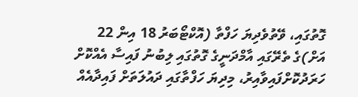ގޮތުގައި، ވޭތުވެދިޔަ ހަފްތާ (އޮކްޓޯބަރު 18 އިން 22 އަށް)ގެ ތެރޭގައި އާމްދަނީގެ ގޮތުގައި ލިބުނު ފައިސާ އެއްކޮށް ހަރަދުކޮށްފައިވާއިރު، މިދިޔަ ހަފްތާގައި ދައުލަތަށް ފައިދާއެއް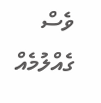ވެސް ގެއްލުމެއް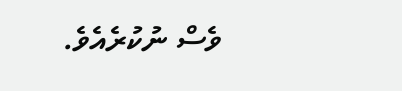ވެސް ނުކުރެއެވެ.